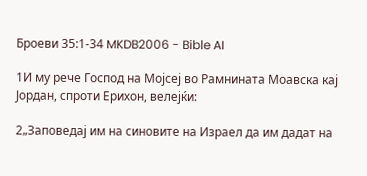Броеви 35:1-34 MKDB2006 - Bible AI

1И му рече Господ на Мојсеј во Рамнината Моавска кај Јордан, спроти Ерихон, велејќи:

2„Заповедај им на синовите на Израел да им дадат на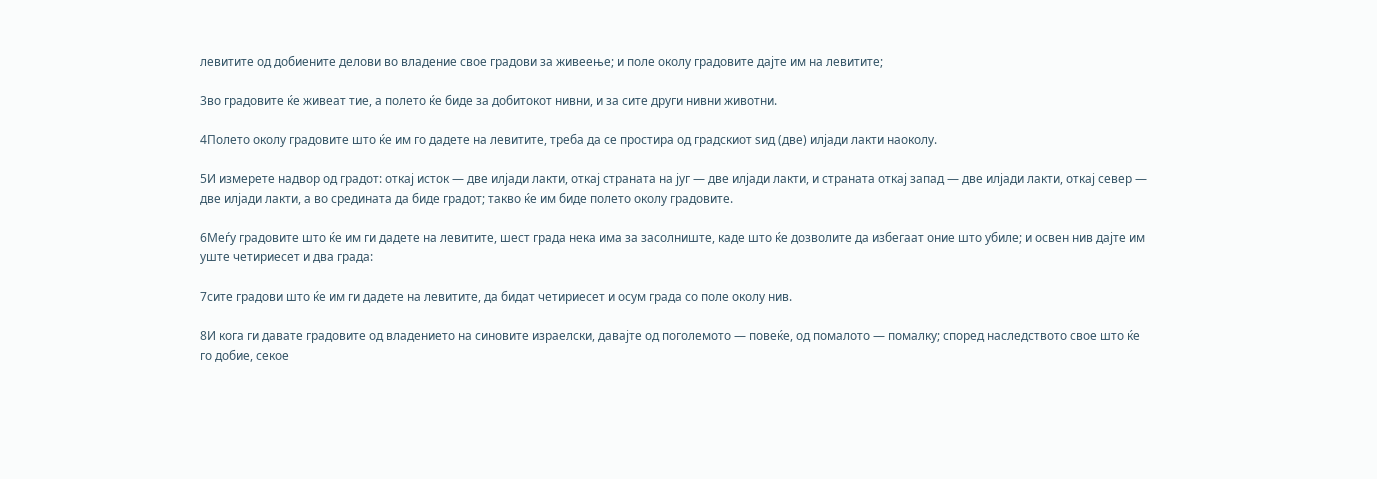левитите од добиените делови во владение свое градови за живеење; и поле околу градовите дајте им на левитите;

3во градовите ќе живеат тие, а полето ќе биде за добитокот нивни, и за сите други нивни животни.

4Полето околу градовите што ќе им го дадете на левитите, треба да се простира од градскиот ѕид (две) илјади лакти наоколу.

5И измерете надвор од градот: откај исток — две илјади лакти, откај страната на југ — две илјади лакти, и страната откај запад — две илјади лакти, откај север — две илјади лакти, а во средината да биде градот; такво ќе им биде полето околу градовите.

6Меѓу градовите што ќе им ги дадете на левитите, шест града нека има за засолниште, каде што ќе дозволите да избегаат оние што убиле; и освен нив дајте им уште четириесет и два града:

7сите градови што ќе им ги дадете на левитите, да бидат четириесет и осум града со поле околу нив.

8И кога ги давате градовите од владението на синовите израелски, давајте од поголемото — повеќе, од помалото — помалку; според наследството свое што ќе го добие, секое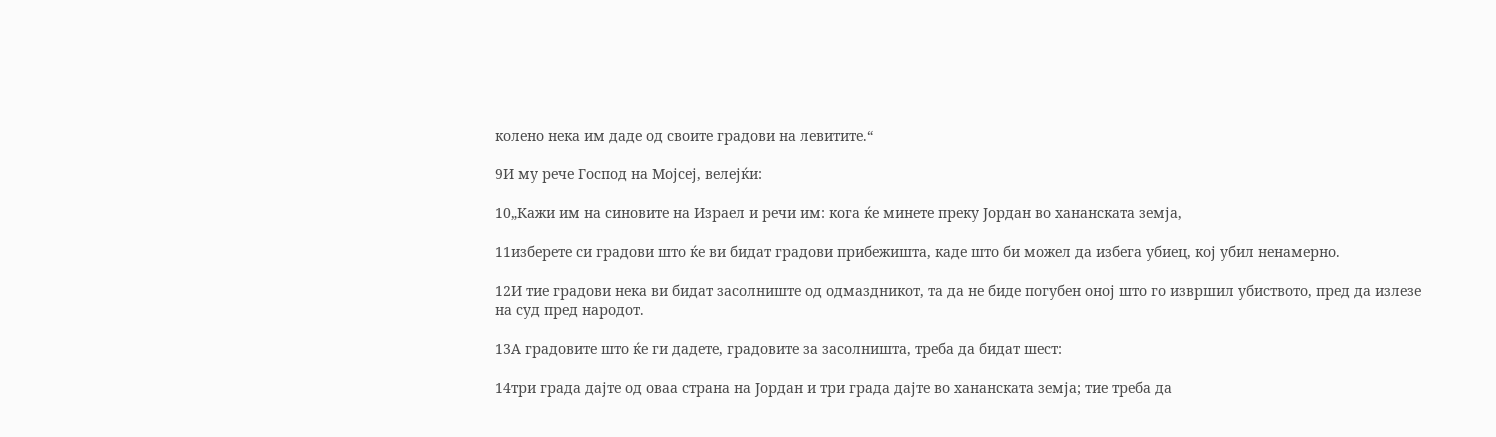колено нека им даде од своите градови на левитите.“

9И му рече Господ на Мојсеј, велејќи:

10„Кажи им на синовите на Израел и речи им: кога ќе минете преку Јордан во хананската земја,

11изберете си градови што ќе ви бидат градови прибежишта, каде што би можел да избега убиец, кој убил ненамерно.

12И тие градови нека ви бидат засолниште од одмаздникот, та да не биде погубен оној што го извршил убиството, пред да излезе на суд пред народот.

13А градовите што ќе ги дадете, градовите за засолништа, треба да бидат шест:

14три града дајте од оваа страна на Јордан и три града дајте во хананската земја; тие треба да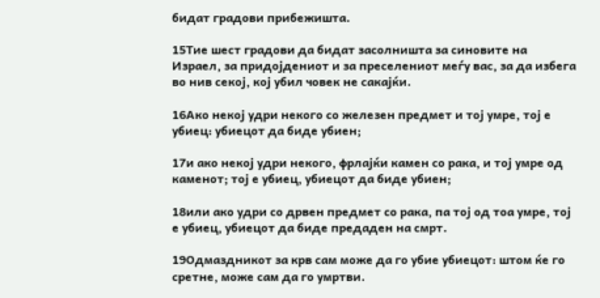бидат градови прибежишта.

15Тие шест градови да бидат засолништа за синовите на Израел, за придојдениот и за преселениот меѓу вас, за да избега во нив секој, кој убил човек не сакајќи.

16Ако некој удри некого со железен предмет и тој умре, тој е убиец: убиецот да биде убиен;

17и ако некој удри некого, фрлајќи камен со рака, и тој умре од каменот; тој е убиец, убиецот да биде убиен;

18или ако удри со дрвен предмет со рака, па тој од тоа умре, тој е убиец, убиецот да биде предаден на смрт.

19Одмаздникот за крв сам може да го убие убиецот: штом ќе го сретне, може сам да го умртви.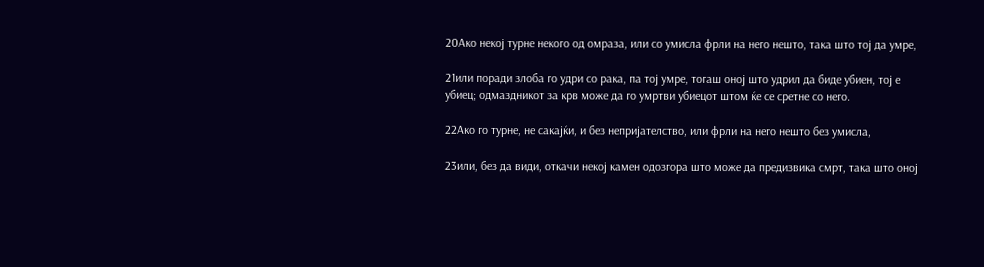20Ако некој турне некого од омраза, или со умисла фрли на него нешто, така што тој да умре,

21или поради злоба го удри со рака, па тој умре, тогаш оној што удрил да биде убиен, тој е убиец; одмаздникот за крв може да го умртви убиецот штом ќе се сретне со него.

22Ако го турне, не сакајќи, и без непријателство, или фрли на него нешто без умисла,

23или, без да види, откачи некој камен одозгора што може да предизвика смрт, така што оној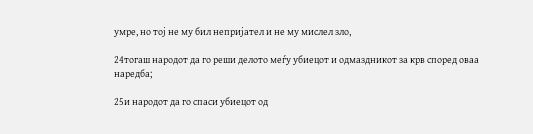умре, но тој не му бил непријател и не му мислел зло,

24тогаш народот да го реши делото меѓу убиецот и одмаздникот за крв според оваа наредба;

25и народот да го спаси убиецот од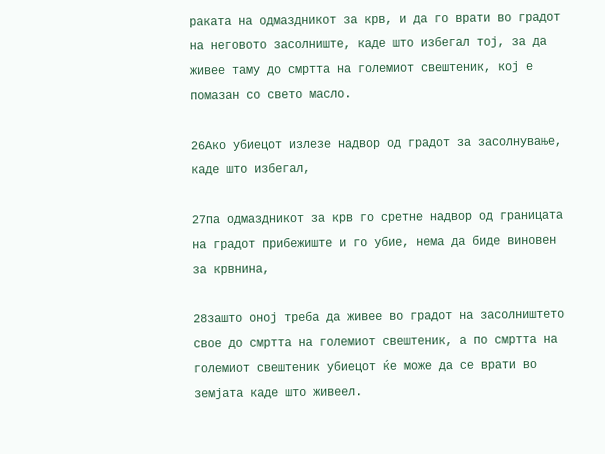раката на одмаздникот за крв, и да го врати во градот на неговото засолниште, каде што избегал тој, за да живее таму до смртта на големиот свештеник, кој е помазан со свето масло.

26Ако убиецот излезе надвор од градот за засолнување, каде што избегал,

27па одмаздникот за крв го сретне надвор од границата на градот прибежиште и го убие, нема да биде виновен за крвнина,

28зашто оној треба да живее во градот на засолништето свое до смртта на големиот свештеник, а по смртта на големиот свештеник убиецот ќе може да се врати во земјата каде што живеел.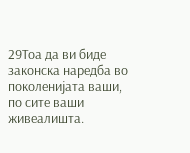29Тоа да ви биде законска наредба во поколенијата ваши, по сите ваши живеалишта.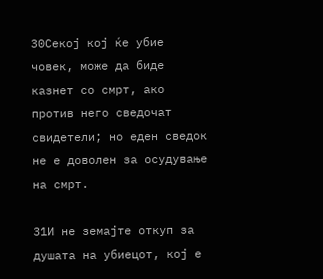30Секој кој ќе убие човек, може да биде казнет со смрт, ако против него сведочат свидетели; но еден сведок не е доволен за осудување на смрт.

31И не земајте откуп за душата на убиецот, кој е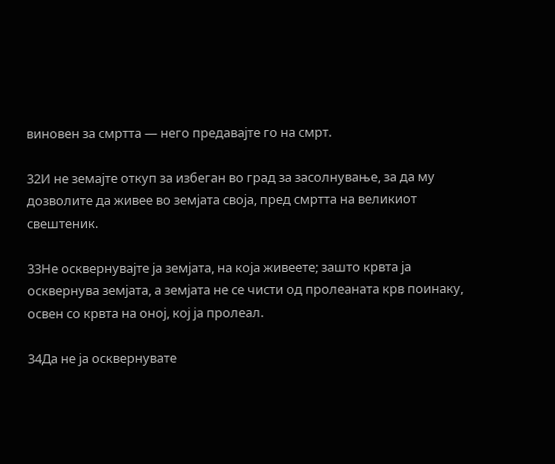виновен за смртта — него предавајте го на смрт.

32И не земајте откуп за избеган во град за засолнување, за да му дозволите да живее во земјата своја, пред смртта на великиот свештеник.

33Не осквернувајте ја земјата, на која живеете; зашто крвта ја осквернува земјата, а земјата не се чисти од пролеаната крв поинаку, освен со крвта на оној, кој ја пролеал.

34Да не ја осквернувате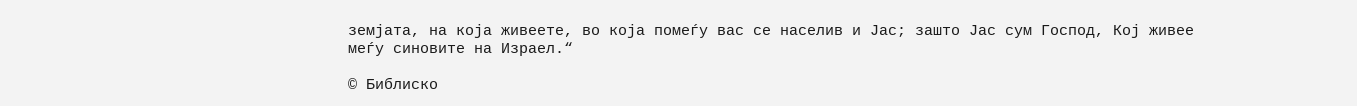земјата, на која живеете, во која помеѓу вас се населив и Јас; зашто Јас сум Господ, Кој живее меѓу синовите на Израел.“

© Библиско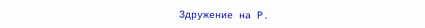Здружение на Р.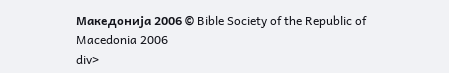Македонија 2006 © Bible Society of the Republic of Macedonia 2006
div>